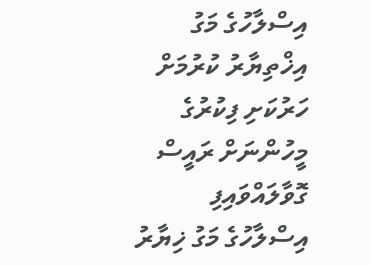އިސްލާހުގެ މަގު އިޚްތިޔާރު ކުރުމަށް ހަރުކަށި ފިކުރުގެ މީހުންނަށް ރައީސް ގޮވާލައްވައިފި
އިސްލާހުގެ މަގު ޚިޔާރު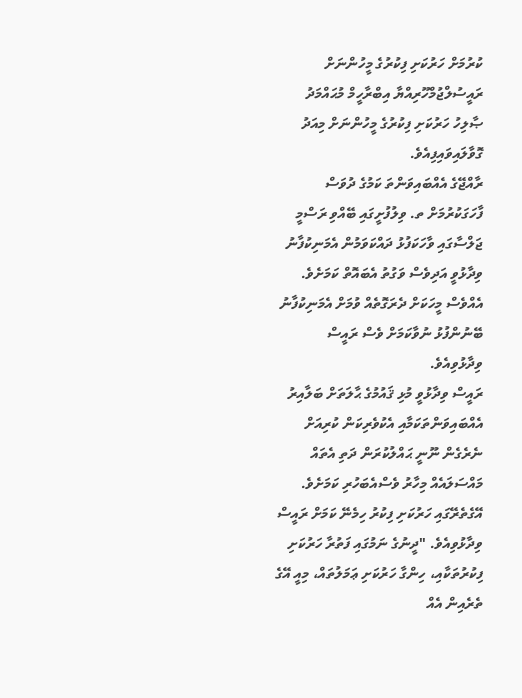ކުރުމަށް ހަރުކަށި ފިކުރުގެ މީހުންނަށް ރައީސުލްޖުމްހޫރިއްޔާ އިބްރާހީމް މުޙައްމަދު ޞާލިހު ހަރުކަށި ފިކުރުގެ މީހުންނަށް މިއަދު ގޮވާލައިވައިފިއެވެ.
ރާއްޖޭގެ އެއްބައިވަންތަ ކަމުގެ ދުވަސް ފާހަގަކުރުމަށް ތ. ވިލުފުށީގައި ބޭއްވި ރަސްމީ ޖަލްސާގައި ވާހަކަފުޅު ދައްކަވަމުން އެމަނިކުފާނު ވިދާޅުވީ އަދިވެސް ވަގުތު އެބައޮތް ކަމަށެވެ. އެއްވެސް މީހަކަށް ދެރަގޮތެއް ވުމަށް އެމަނިކުފާނު ބޭނުންފުޅު ނުވާކަމަށް ވެސް ރައީސް ވިދާޅުވިއެވެ.
ރައީސް ވިދާޅުވީ މުޅި ޤައުމުގެ ޙާލަތަށް ބަލާއިރު އެއްބައިވަންތަކަމާއި އެކުވެރިކަން ކުރިއަށް ނެރެގެން ނޫނީ ޙައްލުކުރަން ދަތި އެތައް މައްސަލައެއް މިހާރު ވެސްއެބަހުރި ކަމަށެވެ. އޭގެތެރޭގައި ހަރުކަށި ފިކުރު ހިމެނޭ ކަމަށް ރައީސް ވިދާޅުވިއެވެ. "ދީނުގެ ނަމުގައި ފަތުރާ ހަރުކަށި ފިކުރުތަކާއި، ހިންގާ ހަރުކަށި ޢަމަލުތައް، މިއީ އޭގެ ތެރެއިން އެއް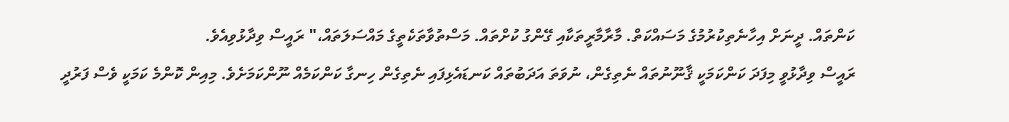ކަންތައް. ދީނަށް އިހާނެތިކުރުމުގެ މަސައްކަތް. މާރާމާރީތަކާއި ގޭންގު ކުށްތައް. މަސްތުވާތަކެތީގެ މައްސަލަތައް،" ރައީސް ވިދާޅުވިއެވެ.
ރައީސް ވިދާޅުވީ މިފަދަ ކަންކަމަކީ ޤާނޫނުތައް ނެތިގެން، ނުވަތަ އަދަބުތައް ކަނޑައެޅިފައި ނެތިގެން ހިނގާ ކަންކަމެއް ނޫންކަމަށެވެ. މިއިން ކޮންމެ ކަމަކީ ވެސް ފަރުދީ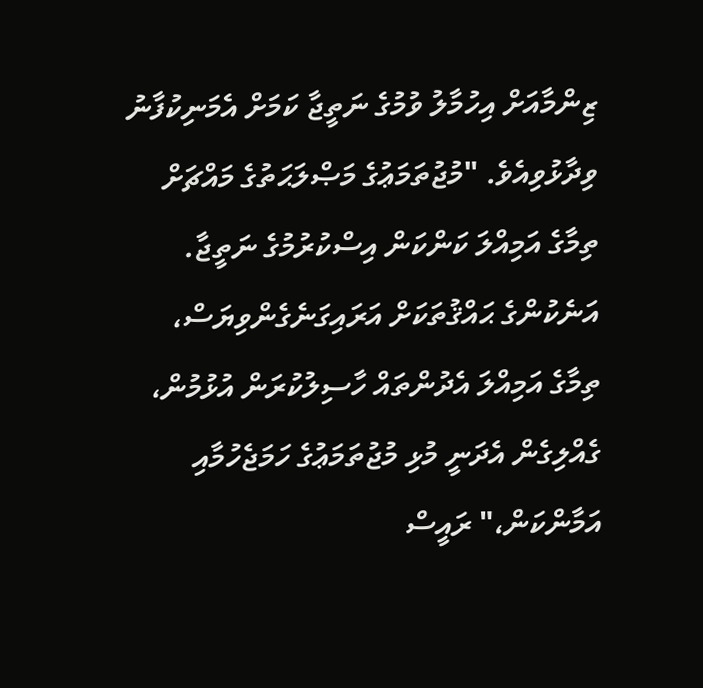ޒިންމާއަށް އިހުމާލު ވުމުގެ ނަތީޖާ ކަމަށް އެމަނިކުފާނު ވިދާޅުވިއެވެ. "މުޖުތަމަޢުގެ މަޞްލަޙަތުގެ މައްޗަށް ތިމާގެ އަމިއްލަ ކަންކަން އިސްކުރުމުގެ ނަތީޖާ. އަނެކުންގެ ޙައްޤުތަކަށް އަރައިގަނެގެންވިޔަސް، ތިމާގެ އަމިއްލަ އެދުންތައް ހާސިލުކުރަން އުޅުމުން، ގެއްލިގެން އެދަނީ މުޅި މުޖުތަމަޢުގެ ހަމަޖެހުމާއި އަމާންކަން،" ރައީސް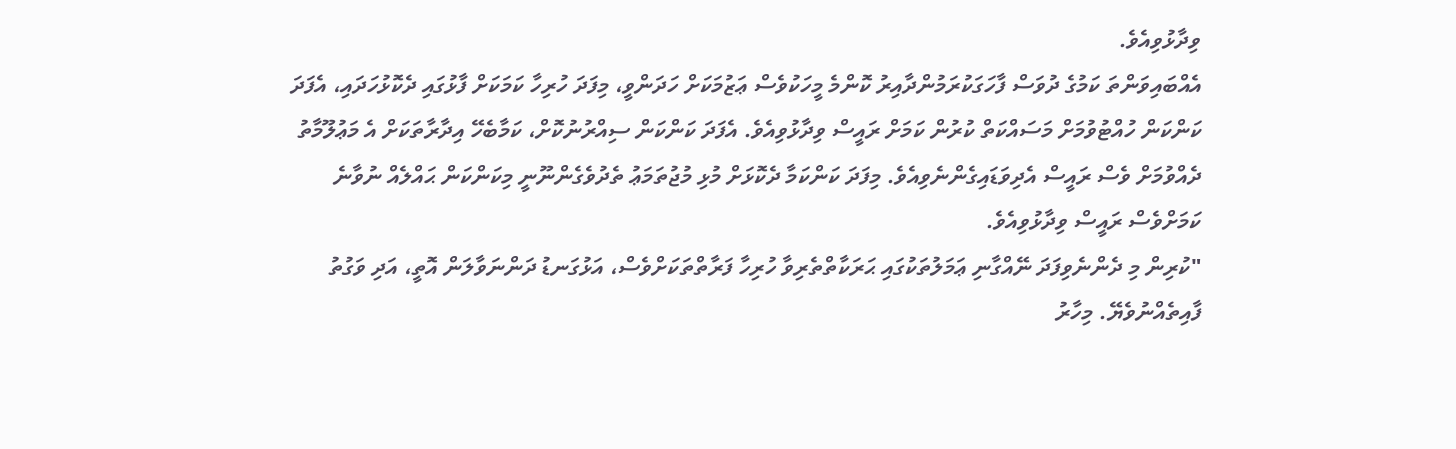ވިދާޅުވިއެވެ.
އެއްބައިވަންތަ ކަމުގެ ދުވަސް ފާހަގަކުރަމުންދާއިރު ކޮންމެ މީހަކުވެސް ޢަޒުމަކަށް ހަދަންވީ، މިފަދަ ހުރިހާ ކަމަކަށް ފާޅުގައި ދެކޮޅުހަދައި، އެފަދަ ކަންކަން ހުއްޓުވުމަށް މަސައްކަތް ކުރުން ކަމަށް ރައީސް ވިދާޅުވިއެވެ. އެފަދަ ކަންކަން ސިއްރުނުކޮށް، ކަމާބެހޭ އިދާރާތަކަށް އެ މަޢުލޫމާތު ދެއްވުމަށް ވެސް ރައީސް އެދިވަޑައިގެންނެވިއެވެ. މިފަދަ ކަންކަމާ ދެކޮޅަށް މުޅި މުޖުތަމަޢު ތެދުވެގެންނޫނީ މިކަންކަން ޙައްލެއް ނުވާނެ ކަމަށްވެސް ރައީސް ވިދާޅުވިއެވެ.
"ކުރިން މި ދެންނެވިފަދަ ނޭއްގާނި ޢަމަލުތަކުގައި ޙަރަކާތްތެރިވާ ހުރިހާ ފަރާތްތަކަށްވެސް، އަޅުގަނޑު ދަންނަވާލަން އޮތީ، އަދި ވަގުތު ފާއިތެއްނުވެޔޭ. މިހާރު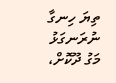ތިޔަ ހިނގާ ނުރަނގަޅު މަގު ދޫކޮށް،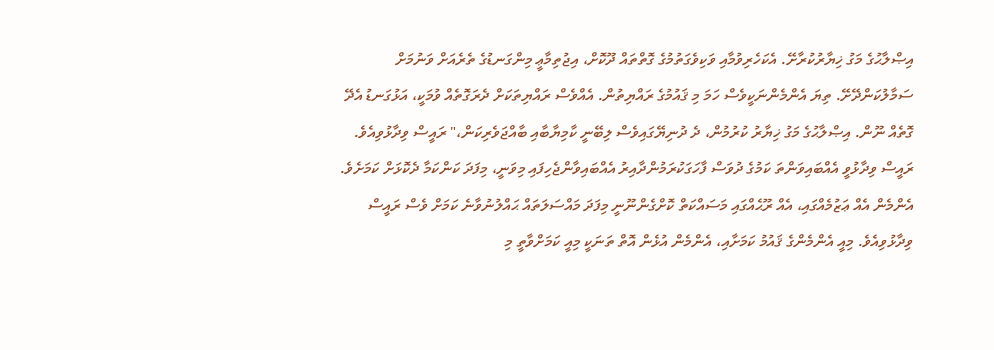އިޞްލާޙުގެ މަގު ޚިޔާރުކުރާށޭ. އެކަހެރިވުމާއި ވަކިވެގަތުމުގެ ގޮތްތައް ދޫކޮށް، އިޖުތިމާޢީ މިންގަނޑުގެ ތެރެއަށް ވަނުމަށް ސަމާލުކަންދޭށޭ. ތިޔަ އެންމެންނަކީވެސް ހަމަ މި ޤައުމުގެ ރައްޔިތުން. އެއްވެސް ރައްޔިތަކަށް ދެރަގޮތެއް ވުމަކީ، އަޅުގަނޑު އެދޭ ގޮތެއް ނޫން. އިޞްލާޙުގެ މަގު ޚިޔާރު ކުރުމުން، ދެ ދުނިޔޭގައިވެސް ލިބޭނީ ކާމިޔާބާއި ބާއްޖަވެރިކަން،" ރައީސް ވިދާޅުވިއެވެ.
ރައީސް ވިދާޅުވީ އެއްބައިވަންތަ ކަމުގެ ދުވަސް ފާހަގަކުރަމުންދާއިރު އެއްބައިވާންޖެހިފައި މިވަނީ، މިފަދަ ކަންކަމާ ދެކޮޅަށް ކަމަށެވެ. އެންމެން އެއް ޢަޒުމެއްގައި، އެއް ރޫޙެއްގައި މަސައްކަތް ކޮށްގެންނޫނީ މިފަދަ މައްސަލަތައް ޙައްލުނުވާނެ ކަމަށް ވެސް ރައީސް ވިދާޅުވިއެވެ. މިއީ އެންމެންގެ ޤައުމު ކަމަށާއި، އެންމެން އުޅެން އޮތް ތަނަކީ މިއީ ކަމަށްވާތީ މި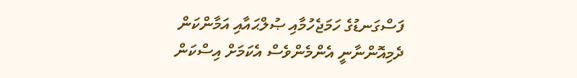ފަސްގަނޑުގެ ހަމަޖެހުމާއި ޞުލްޙައާއި އަމާންކަން ދެމިއޮންނާނީ އެންމެންވެސް އެކަމަށް އިސްކަން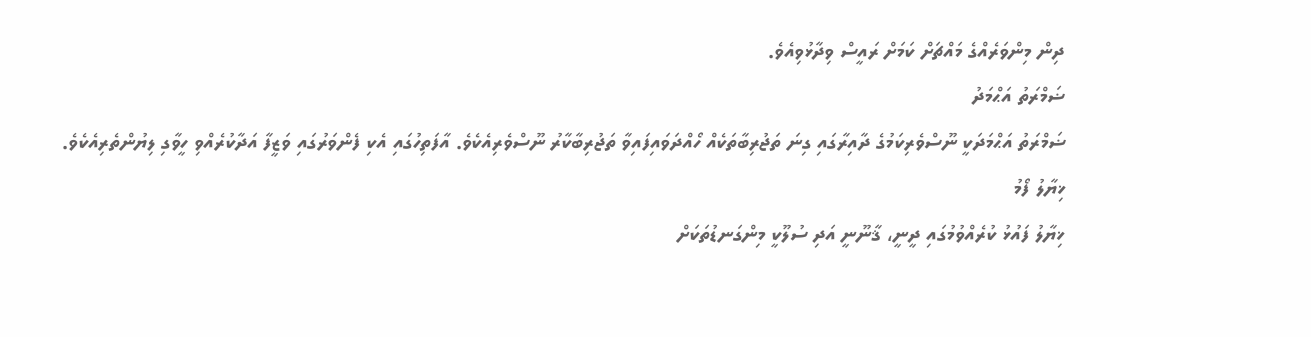ދިން މިންވަރެއްގެ މައްޗަށް ކަމަށް ރައީސް ވިދާޅުވިއެވެ.
ޟަމްރަތު އަޙްމަދު
ޟަމްރަތު އަޙްމަދަކީ ނޫސްވެރިކަމުގެ ދާއިރާގައި ގިނަ ތަޖުރިބާތަކެއް ހޯއްދަވައިފައިވާ ތަޖުރިބާކާރު ނޫސްވެރިއެކެވެ. އާފަތިހުގައި އެކި ފެންވަރުގައި ވަޒީފާ އަދާކުރެއްވި ހީވާގި ލިޔުންތެރިއެކެވެ.
ޚިޔާލު ފޯމު
ޚިޔާލު ފައުޅު ކުރެއްވުމުގައި ދީނީ، ޤާނޫނީ އަދި ސުލޫކީ މިންގަނޑުތަކަށް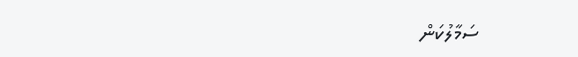ސަމާލުކަން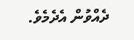ދެއްވުން އެދެމެވެ.